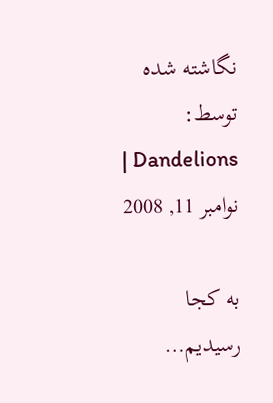نگاشته شده توسط: Dandelions | نوامبر 11, 2008

به کجا رسیدیم…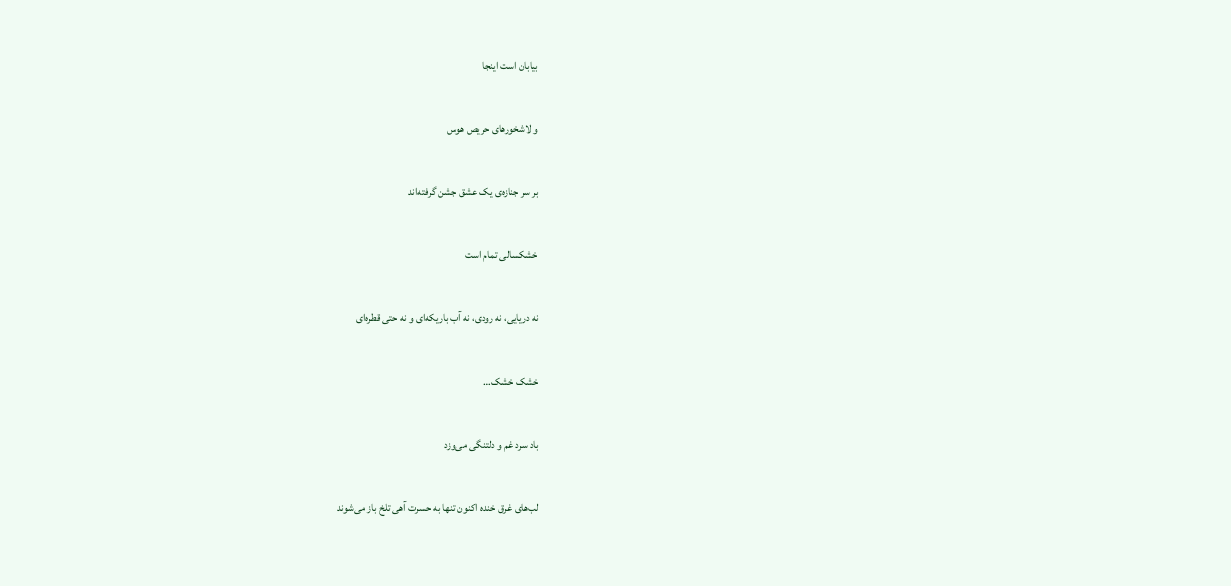بیابان است اینجا

و لاشخورهای حریص هوس

بر سر جنازه‌ی یک عشق جشن گرفته‌اند

خشکسالی تمام است

نه دریایی، نه رودی، نه آب باریکه‌ای و نه حتی قطره‌ای

خشک خشک…

باد سرد غم و دلتنگی می‌وزد

لب‌های غرق خنده اکنون تنها به حسرت آهی تلخ باز می‌شوند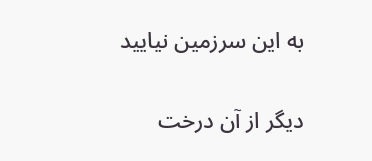به این سرزمین نیایید

دیگر از آن درخت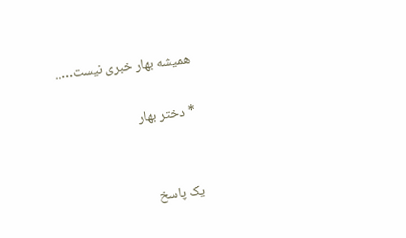همیشه بهار خبری نیست…..

* دختر بهار


یک پاسخ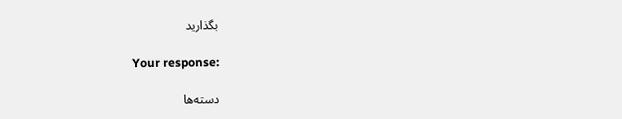بگذارید

Your response:

دسته‌ها